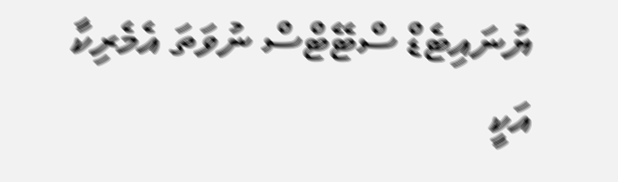ޔުނައިޓެޑް ސްޓޭޓްސް ނުވަތަ އެމެރިކާ އަކީ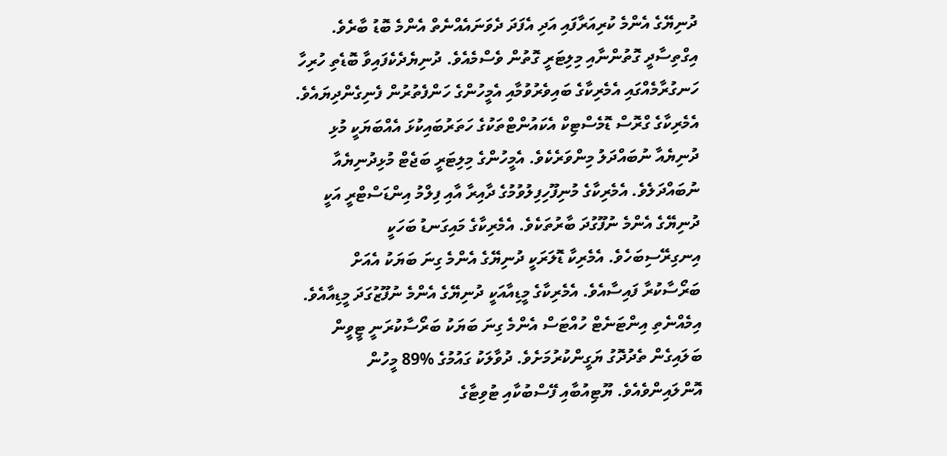ދުނިޔޭގެ އެންމެ ކުރިއަރާފައި އަދި އެފަދަ ދެވަނައެއްނެތް އެންމެ ބޮޑު ބާރެވެ. އިގްތިސާދީ ގޮތުންނާއި މިލިޓަރީ ގޮތުން ވެސްމެއެވެ. ދުނިޔެދެކެފައިވާ ބޮޑެތި ހުރިހާ ހަނގުރާމެއްގައި އެމެރިކާގެ ބައިވެރުވުމާއި އެމީހުންގެ ހަންފެތުރުން ފެނިގެންދިޔައެވެ. އެމެރިކާގެ ގްރޮސް ޑޮމެސްޓިކް އެކައުންޓްތަކުގެ ހަތަރުބައިކުޅަ އެއްބަޔަކީ މުޅި ދުނިޔެއާ ނުބައްދަލު މިންވަރެކެވެ. އެމީހުންގެ މިލިޓަރީ ބަޖެޓް މުޅިދުނިޔެއާ ނުބައްދަލެވެ. އެމެރިކާގެ މުނިފޫހިފިލުވުމުގެ ދާއިރާ އާއި ފިލްމު އިންޑަސްޓްރީ އަކީ ދުނިޔޭގެ އެންމެ ނުފޫގުދަ ބާރުތަކެވެ. އެމެރިކާގެ މައިގަނޑު ބަހަކީ އިނގިރޭސިބަހެވެ. އެމެރިކާ ޑޮލަރަކީ ދުނިޔޭގެ އެންމެ ގިނަ ބަޔަކު އެއަށް ބަރޯސާކުރާ ފައިސާއެވެ. އެމެރިކާގެ މީޑިއާއަކީ ދުނިޔޭގެ އެންމެ ނުފޫޒުގަދަ މީޑިއާއެވެ. އިމެއްނެތި އިންޓަނެޓް ހުއްޓަސް އެންމެ ގިނަ ބަޔަކު ބަރޯސާކުރަނީ ޓީވީން ބަލައިގެން ތެދުދޮގު ޔަގީންކުރުމަށެވެ. ދުވާލަކު ގައުމުގެ %89 މީހުން އޮންލައިންވެއެވެ. ޔޫޓިއުބާއި ފޭސްބުކާއި ޓުވިޓާގެ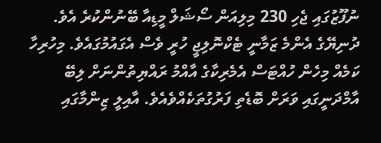ނުފޫޒުގައި ޖެހި 230 މިލިއަން ސޯޝަލް މީޑިއާ ބޭނުންކުރެ އެވެ. ދުނިޔޭގެ އެންމެ ޒަމާނީ ޓެކްނޮލިޖީ ހުރީ ވެސް އެގައުމުގައެވެ. މިހުރިހާ ކަމެއް މިހެން ހުއްޓަސް އެމެރިކާގެ އާއްމު ރައްޔިތުންނަށް ލިބޭ އާމްދަނީގައި ވަރަށް ބޮޑެތި ފަރުގުތަކެއްވެއެވެ. އާއިލީ ޒިންމާގައި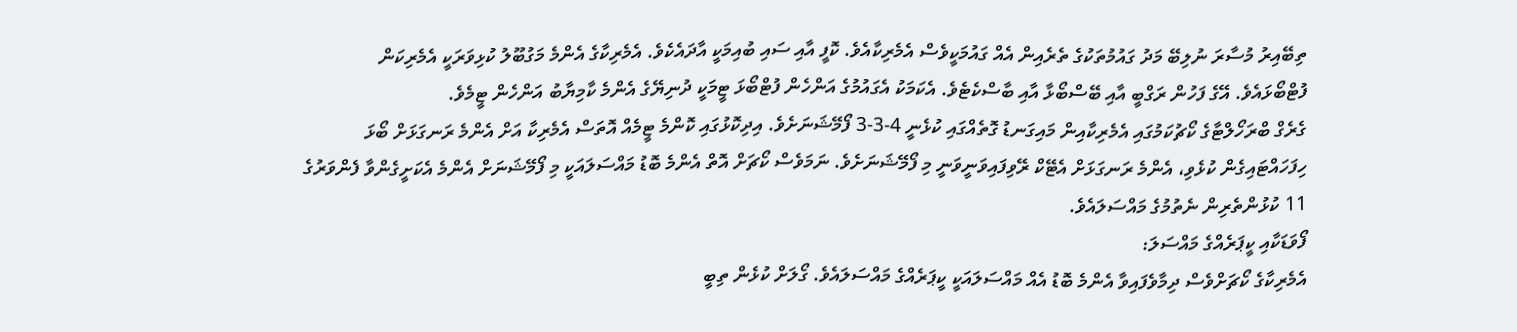ތިބޭއިރު މުސާރަ ނުލިބޭ މަދު ގައުމުތަކުގެ ތެރެއިން އެއް ގައުމަކީވެސް އެމެރިކާއެވެ. ކޮފީ އާއި ސައި ބުއިމަކީ އާދައެކެވެ. އެމެރިކާގެ އެންމެ މަގުބޫލު ކުޅިވަރަކީ އެމެރިކަން ފުޓްބޯޅައެވެ. އޭގެ ފަހުން ރަގްބީ އާއި ބޭސްބޯޅާ އާއި ބާސްކެޓެވެ. އެކަމަކު އެގައުމުގެ އަންހެން ފުޓްބޯޅަ ޓީމަކީ ދުނިޔޭގެ އެންމެ ކާމިޔާބު އަންހެން ޓީމެވެ.
ގެރެގް ބްރަހޯލްޓާގެ ކޯޗުކަމުގައި އެމެރިކާއިން މައިގަނޑު ގޮތެއްގައި ކުޅެނީ 4-3-3 ފޯމޭޝަނަށެވެ. އިދިކޮޅުގައި ކޮންމެ ޓީމެއް އޮތަސް އެމެރިކާ އަށް އެންމެ ރަނގަޅަށް ބޯޅަ ހިފަހައްޓައިގެން ކުޅެވި، އެންމެ ރަނގަޅަށް އެޓޭކް ރޭވިފައިވަނީވަނީ މި ފޯމޭޝަނަށެވެ. ނަމަވެސް ކޯޗަށް އޮތް އެންމެ ބޮޑު މައްސަލައަކީ މި ފޯމޭޝަނަށް އެންމެ އެކަށީގެންވާ ފެންވަރުގެ 11 ކުޅުންތެރިން ނެތުމުގެ މައްސަލައެވެ.
ފޯވަޑަކާއި ކީޕަރެއްގެ މައްސަލަ:
އެމެރިކާގެ ކޯޗަށްވެސް ދިމާވެފައިވާ އެންމެ ބޮޑު އެއް މައްސަލައަކީ ކީޕަރެއްގެ މައްސަލައެވެ. ގޯލަށް ކުޅެން ތިބީ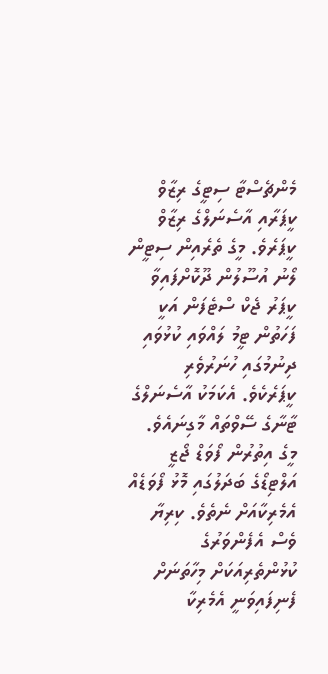މެންޗެސްޓާ ސިޓީގެ ރިޒާވް ކީޕަރާއި އާސެނަލްގެ ރިޒާވް ކީޕަރެވެ. މީގެ ތެރެއިން ސިޓީން ލޯނު އުސޫލުން ދޫކޮށްފައިވާ ކީޕަރު ޖެކް ސްޓެފަން އަކީ ފަހަތުން ޓީމު ލައްވައި ކުޅުވައި ދިނުމުގައި ހުނަރުވެރި ކީޕަރެކެވެ. އެކަމަކު އާސެނަލްގެ ޓާނާގެ ސޭވްތައް މާގިނައެވެ.
މީގެ އިތުރުން ފޯވަޑް ޖޯޒީ އަލްޓިޑޯގެ ބަދަލުގައި މޮޅު ފޯވަޑެއް އެމެރިކާއަށް ނެތެވެ. ކިރިޔާ ވެސް އެފެންވަރުގެ ކުޅުންތެރިއަކަށް މިހާތަނަށް ފެނިފައިވަނީ އެމެރިކާ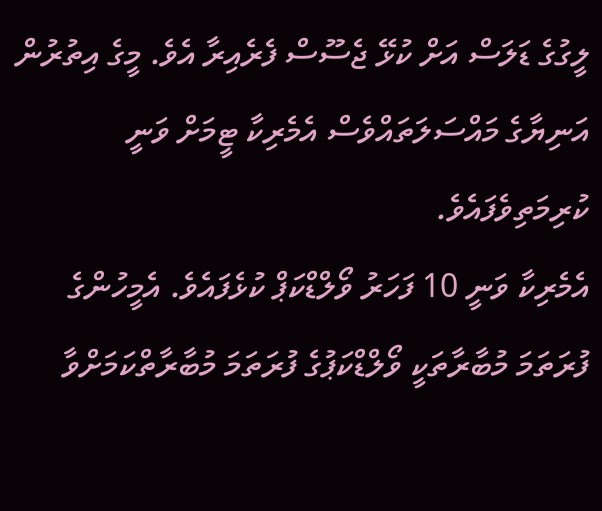ލީގުގެ ޑަލަސް އަށް ކުޅޭ ޖެސޫސް ފެރެއިރާ އެވެ. މީގެ އިތުރުން އަނިޔާގެ މައްސަލަތައްވެސް އެމެރިކާ ޓީމަށް ވަނީ ކުރިމަތިވެފައެވެ.
އެމެރިކާ ވަނީ 10 ފަހަރު ވޯލްޑްކަޕް ކުޅެފައެވެ. އެމީހުންގެ ފުރަތަމަ މުބާރާތަކީ ވޯލްޑްކަޕުގެ ފުރަތަމަ މުބާރާތްކަމަށްވާ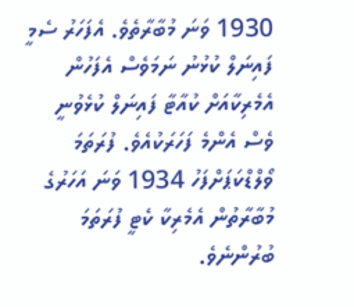1930 ވަނަ މުބާރާތެވެ. އެފަހަރު ސެމީ ފައިނަލް ކުޅުނު ނަމަވެސް އެފަހުން އެމެރިކާއަށް ކުއާޓާ ފައިނަލް ކުޅެވުނީ ވެސް އެންމެ ފަހަރަކުއެވެ. ފުރަތަމަ ވޯލްޑްކަޕަށްފަހު 1934 ވަނަ އަހަރުގެ މުބާރާތުން އެމެރިކާ ކެޓީ ފުރަތަމަ ބުރުންނެވެ.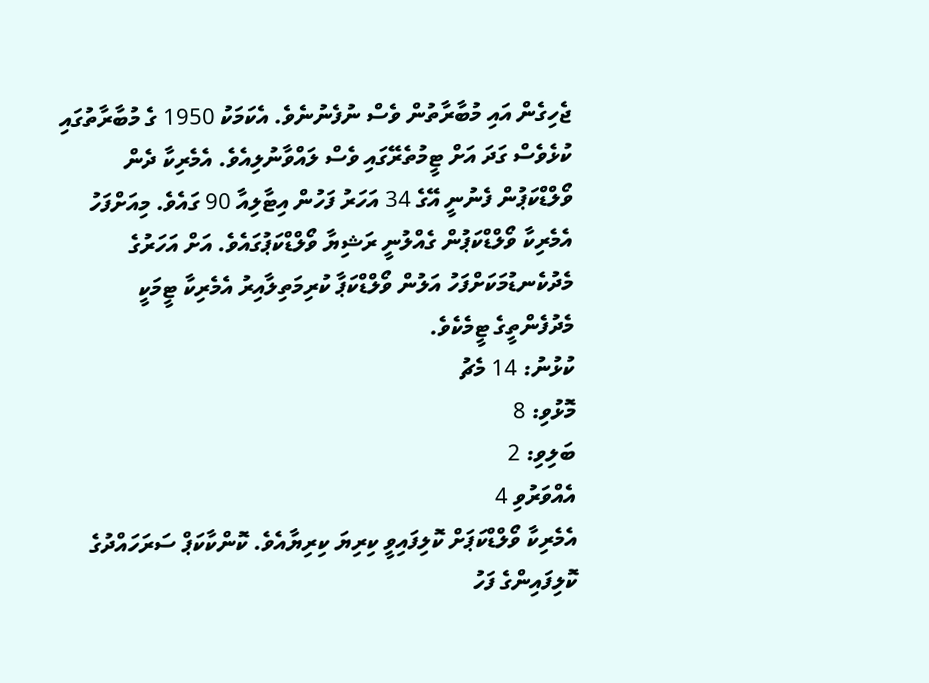ޖެހިގެން އައި މުބާރާތުން ވެސް ނުފެނުނެވެ. އެކަމަކު 1950 ގެ މުބާރާތުގައި ކުޅެވެސް ގަދަ އަށް ޓީމުތެރޭގައި ވެސް ލައްވާނުލިއެވެ. އެމެރިކާ ދެން ވޯލްޑްކަޕުން ފެނުނީ އޭގެ 34 އަހަރު ފަހުން އިޓާލިއާ 90 ގައެވެ. މިއަށްފަހު އެމެރިކާ ވޯލްޑްކަޕުން ގެއްލުނީ ރަޝިޔާ ވޯލްޑްކަޕުގައެވެ. އަށް އަހަރުގެ މެދުކެނޑުމަކަށްފަހު އަލުން ވޯލްޑްކަޕާ ކުރިމަތިލާއިރު އެމެރިކާ ޓީމަކީ މެދުފެންތީގެ ޓީމެކެވެ.
ކުޅުނު: 14 މެޗު
މޮޅުވި: 8
ބަލިވި: 2
އެއްވަރުވި 4
އެމެރިކާ ވޯލްޑްކަޕަށް ކޮލިފައިވީ ކިރިޔަ ކިރިޔާއެވެ. ކޮންކާކަޕް ސަރަހައްދުގެ ކޮލިފައިންގެ ފަހު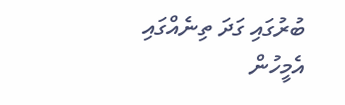ބުރުގައި ގަދަ ތިނެއްގައި އެމީހުން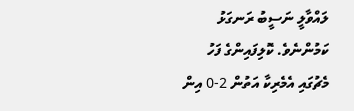ލައްވާލީ ނަސީބު ރަނގަޅު ކަމުންނެވެ. ކޮލިފައިންގެ ފަހު މެޗުގައި އެމެރިކާ އަތުން 2-0 އިން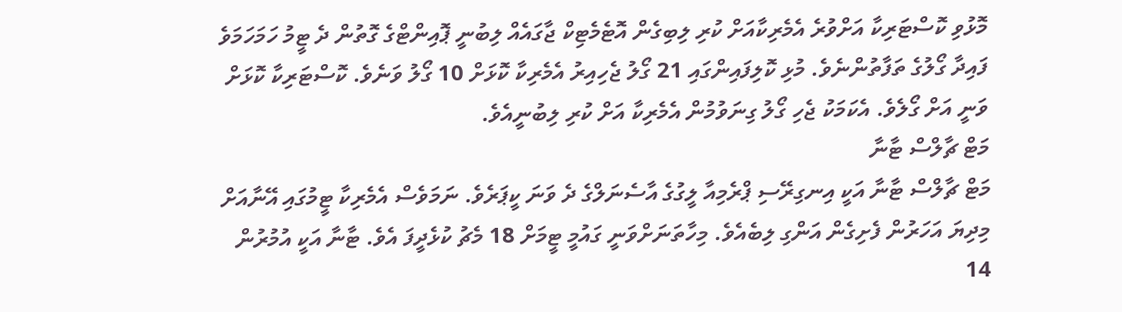މޮޅުވި ކޮސްޓަރިކާ އަށްވުރެ އެމެރިކާއަށް ކުރި ލިބިގެން އޮޓެމެޓިކް ޖާގައެއް ލިބުނީ ޕޮއިންޓްގެ ގޮތުން ދެ ޓީމު ހަމަހަމަވެ ފައިދާ ގޯލުގެ ތަފާތުންނެވެ. މުޅި ކޮލިފައިންގައި 21 ގޯލު ޖެހިއިރު އެމެރިކާ ކޮޅަށް 10 ގޯލު ވަނެވެ. ކޮސްޓަރިކާ ކޮޅަށް ވަނީ އަށް ގޯލެވެ. އެކަމަކު ޖެހި ގޯލު ގިނަވުމުން އެމެރިކާ އަށް ކުރި ލިބުނީއެވެ.
މަޓް ޗާލްސް ޓާނާ
މަޓް ޗާލްސް ޓާނާ އަކީ އިނގިރޭސި ޕްރެމިއާ ލީގުގެ އާސެނަލްގެ ދެ ވަނަ ކީޕަރެވެ. ނަމަވެސް އެމެރިކާ ޓީމުގައި އޭނާއަށް މިދިޔަ އަހަރުން ފެށިގެން އަންގި ލިބެއެވެ. މިހާތަނަށްވަނީ ގައުމީ ޓީމަށް 18 މެޗު ކުޅެދީފަ އެވެ. ޓާނާ އަކީ އުމުރުން 14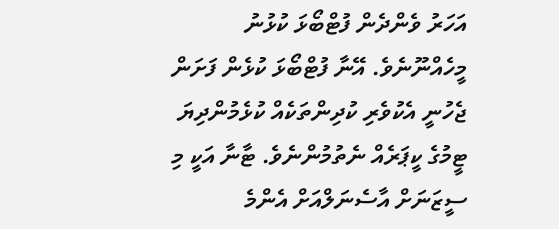އަހަރު ވެންދެން ފުޓްބޯޅަ ކުޅުނު މީހެއްނޫނެވެ. އޭނާ ފުޓްބޯޅަ ކުޅެން ފަށަން ޖެހުނީ އެކުވެރި ކުދިންތަކެއް ކުޅެމުންދިޔަ ޓީމުގެ ކީޕަރެއް ނެތުމުންނެވެ. ޓާނާ އަކީ މި ސީޒަނަށް އާސެނަލްއަށް އެންމެ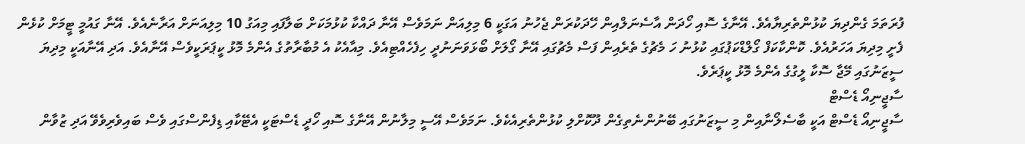ފުރަތަމަ ގެންދިޔަ ކުޅުންތެރިޔާއެވެ. އޭނާގެ ސޮއި ހޯދަން އާސެނަލްއިން ހޭދަކުރަން ޖެހުނު އަގަކީ 6 މިލިއަން ނަމަވެސް އޭނާ ދައްކާ ކުޅުމަކަށް ބަލާފައި މިއަގު 10 މިލިއަނަށް އަރާނެއެވެ. އޭނާ ގައުމީ ޓީމަށް ކުޅެން ފެށީ މިދިޔަ އަހަރުއެވެ. ކޮންކާކަފް ގޯލްޑްކަޕުގައި ކުޅުނު ހަ މެޗުގެ ތެރެއިން ފަސް މެޗުގައި އޭނާ ގޯލަށް ބޯޅަވަނަނުދީ ހިފެހެއްޓިއެވެ. މިއާއެކު އެ މުބާރާތުގެ އެންމެ މޮޅު ކީޕަރަކީވެސް އޭނާއެވެ. އަދި އޭނާއަކީ މިދިޔަ ސީޒަނުގައި މޭޖާ ސޮކާ ލީގުގެ އެންމެ މޮޅު ކީޕަރެވެ.
ސާޖީނިއޯ ޑެސްޓް
ސާޖީނިއޯ ޑެސްޓް އަކީ ބާސެލޯނާއިން މި ސީޒަނުގައި ބޭނުންނެތިގެން ދޫކޮށްލި ކުޅުންތެރިއެކެވެ. ނަމަވެސް އޭސީ މިލާނުން އޭނާގެ ސޮއި ހޯދީ ޑެސްޓަކީ އެޓޭކާއި ޑިފެންސްގައި ވެސް ބައިވެރިވެވޭ އަދި ޒުވާން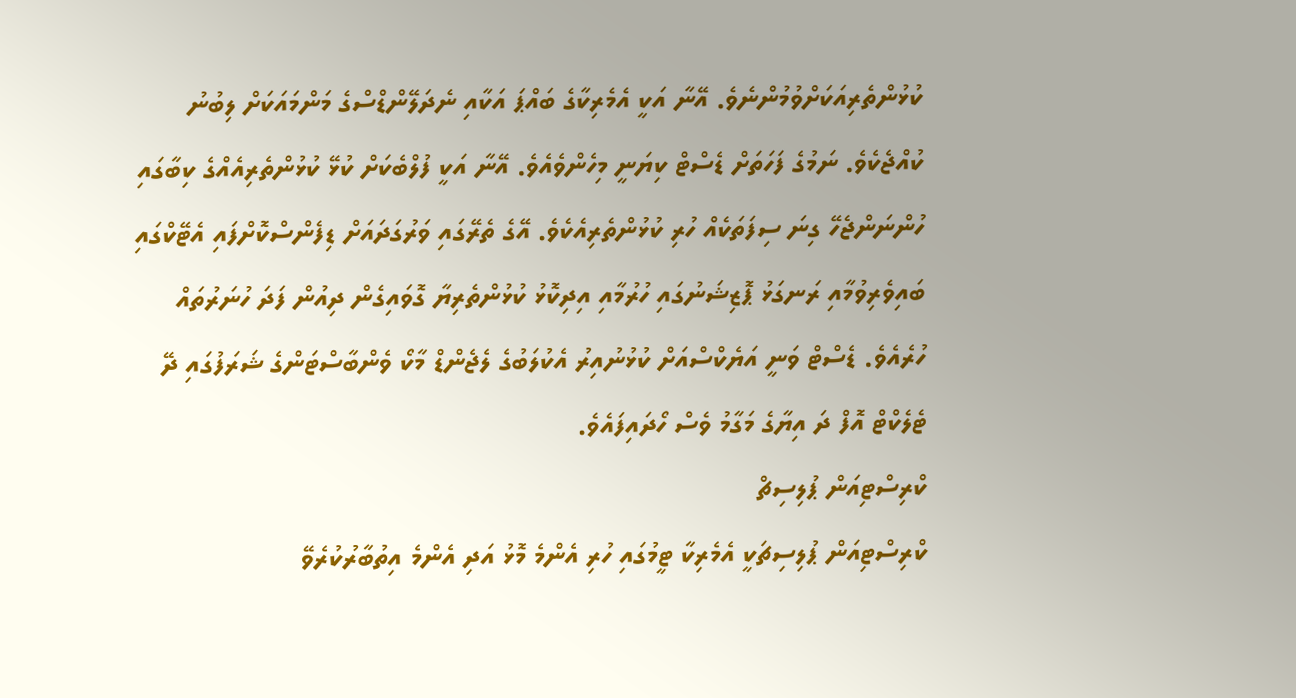ކުޅުންތެރިއަކަށްވުމުންނެވެ. އޭނާ އަކީ އެމެރިކާގެ ބައްޕަ އަކާއި ނެދަލޭންޑްސްގެ މަންމައަކަށް ލިބުނު ކުއްޖެކެވެ. ނަމުގެ ފަހަތަށް ޑެސްޓް ކިޔަނީ މިހެންވެއެވެ. އޭނާ އަކީ ފުލްބެކަށް ކުޅޭ ކުޅުންތެރިއެއްގެ ކިބާގައި ހުންނަންޖެހޭ ގިނަ ސިފަތަކެއް ހުރި ކުޅުންތެރިއެކެވެ. އޭގެ ތެރޭގައި ވަރުގަދައަށް ޑިފެންސްކޮށްފައި އެޓޭކްގައި ބައިވެރިވުމާއި ރަނގަޅު ޕޮޒިޝަނުގައި ހުރުމާއި އިދިކޮޅު ކުޅުންތެރިޔާ ގޮވައިގެން ދިއުން ފަދަ ހުނަރުތައް ހުރެއެވެ. ޑެސްޓް ވަނީ އަޔެކްސްއަށް ކުޅުނުއިރު އެކުލަބުގެ ލެޖެންޑް މާކޯ ވެންބާސްޓަންގެ ޝަރަފުގައި ދޭ ޓެލެކްޓް އޮފް ދަ އިޔާގެ މަގާމު ވެސް ހޯދައިފައެވެ.
ކްރިސްޓިއަން ޕުލިސިޗް
ކްރިސްޓިއަން ޕުލިސިޗަކީ އެމެރިކާ ޓީމުގައި ހުރި އެންމެ މޮޅު އަދި އެންމެ އިތުބާރުކުރެވޭ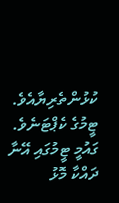ކުޅުންތެރިޔާއެވެ. ޓީމުގެ ކެޕްޓަނެވެ. ގައުމީ ޓީމުގައި އޭނާ ދައްކާ މޮޅު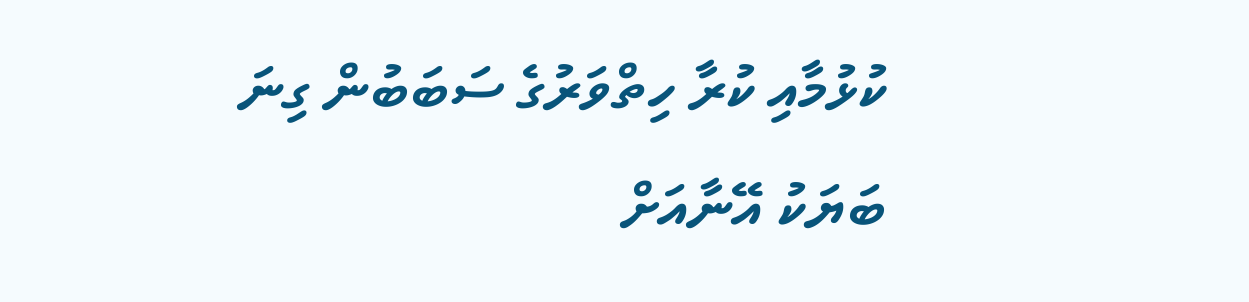ކުޅުމާއި ކުރާ ހިތްވަރުގެ ސަބަބުން ގިނަ ބަޔަކު އޭނާއަށް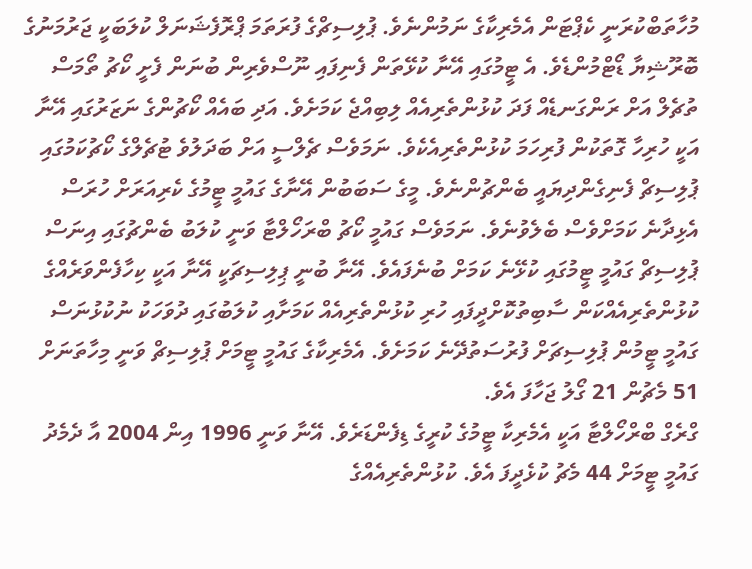މުހާތަބްކުރަނީ ކެޕްޓަން އެމެރިކާގެ ނަމުންނެވެ. ޕުލިސިޗްގެ ފުރަތަމަ ޕްރޮފެޝަނަލް ކުލަބަކީ ޖަރުމަނުގެ ބޮރޫޝިޔާ ޑޯޓްމުންޑެވެ. އެ ޓީމުގައި އޭނާ ކުޅޭތަން ފެނިފައި ނޫސްވެރިން ބުނަން ފެށީ ކޯޗު ތޯމަސް ތުޗެލް އަށް ރަންގަނޑެއް ފަދަ ކުޅުންތެރިއެއް ލިބިއްޖެ ކަމަށެވެ. އަދި ބައެއް ކޯޗުންގެ ނަޒަރުގައި އޭނާ އަކީ ހުރިހާ ގޮތަކުން ފުރިހަމަ ކުޅުންތެރިއެކެވެ. ނަމަވެސް ޗެލްސީ އަށް ބަދަލުވެ ޓުޗެލްގެ ކޯޗުކަމުގައި ޕުލިސިޗް ފެނިގެންދިޔައީ ބެންޗުންނެވެ. މީގެ ސަބަބުން އޭނާގެ ގައުމީ ޓީމުގެ ކެރިއަރަށް ހުރަސް އެޅިދާނެ ކަމަށްވެސް ބެލެވުނެވެ. ނަމަވެސް ގައުމީ ކޯޗު ބްރަހޯލްޓާ ވަނީ ކުލަބު ބެންޗުގައި އިނަސް ޕުލިސިޗް ގައުމީ ޓީމުގައި ކުޅޭނެ ކަމަށް ބުނެފައެވެ. އޭނާ ބުނީ ޕިލިސިޗަކީ އޭނާ އަކީ ކިހާފެންވަރެއްގެ ކުޅުންތެރިއެއްކަން ސާބިތުކޮށްދީފައި ހުރި ކުޅުންތެރިއެއް ކަމަށާއި ކުލަބުގައި ދުވަހަކު ނުކުޅުނަސް ގައުމީ ޓީމުން ޕުލިސިޗަށް ފުރުސަތުދޭނެ ކަމަށެވެ. އެމެރިކާގެ ގައުމީ ޓީމަށް ޕުލިސިޗް ވަނީ މިހާތަނަށް 51 މެޗުން 21 ގޯލު ޖަހާފަ އެވެ.
ގްރެގް ބްރްހޯލްޓާ އަކީ އެމެރިކާ ޓީމުގެ ކުރީގެ ޑިފެންޑަރެވެ. އޭނާ ވަނީ 1996 އިން 2004 އާ ދެމެދު ގައުމީ ޓީމަށް 44 މެޗު ކުޅެދީފަ އެވެ. ކުޅުންތެރިއެއްގެ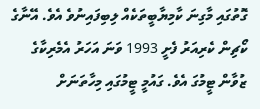ގޮތުގައި މާގިނަ ކާމިޔާބީތަކެއް ލިބިފައިނުވެ އެވެ. އޭނާގެ ކޯޗިން ކެރިއަރު ފެށީ 1993 ވަނަ އަހަރު އެމެރިކާގެ ޒުވާން ޓީމުގަ އެވެ. ގައުމީ ޓީމުގައި މިހާތަނަށް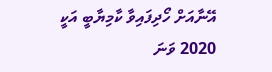އޭނާއަށް ހޯދިފައިވާ ކާމިޔާބީ އަކީ 2020 ވަނަ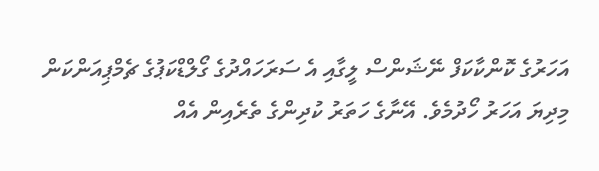އަހަރުގެ ކޮންކާކަފް ނޭޝަންސް ލީގާއި އެ ސަރަހައްދުގެ ގޯލްޑްކަޕުގެ ޗެމްޕިއަންކަން މިދިޔަ އަހަރު ހޯދުމެވެ. އޭނާގެ ހަތަރު ކުދިންގެ ތެރެއިން އެއް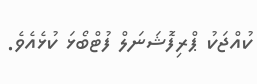ކުއްޖަކު ޕްރިފޮޝަނަލް ފުޓްބޯޅަ ކުޅެއެވެ.